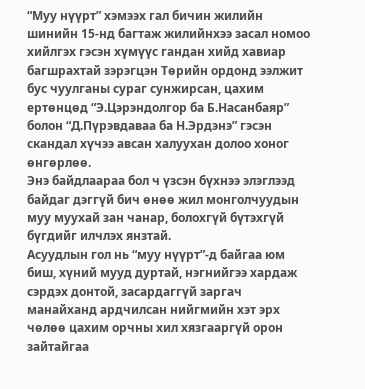“Муу нүүрт” хэмээх гал бичин жилийн шинийн 15-нд багтаж жилийнхээ засал номоо хийлгэх гэсэн хүмүүс гандан хийд хавиар багшрахтай зэрэгцэн Төрийн ордонд ээлжит бус чуулганы сураг сунжирсан, цахим ертөнцөд “Э.Цэрэндолгор ба Б.Насанбаяр” болон “Д.Пүрэвдаваа ба Н.Эрдэнэ” гэсэн скандал хүчээ авсан халуухан долоо хоног өнгөрлөө.
Энэ байдлаараа бол ч үзсэн бүхнээ элэглээд байдаг дэггүй бич өнөө жил монголчуудын муу муухай зан чанар, болохгүй бүтэхгүй бүгдийг илчлэх янзтай.
Асуудлын гол нь “муу нүүрт”-д байгаа юм биш, хүний мууд дуртай, нэгнийгээ хардаж сэрдэх донтой, засардаггүй заргач манайханд ардчилсан нийгмийн хэт эрх чөлөө цахим орчны хил хязгааргүй орон зайтайгаа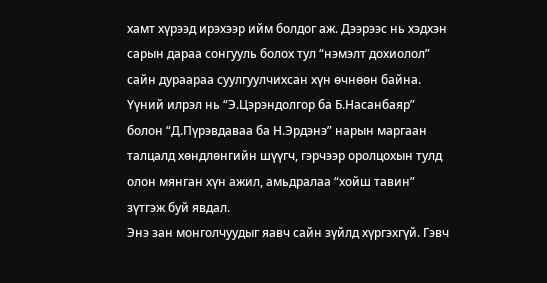хамт хүрээд ирэхээр ийм болдог аж. Дээрээс нь хэдхэн сарын дараа сонгууль болох тул “нэмэлт дохиолол” сайн дураараа суулгуулчихсан хүн өчнөөн байна.
Үүний илрэл нь “Э.Цэрэндолгор ба Б.Насанбаяр” болон “Д.Пүрэвдаваа ба Н.Эрдэнэ” нарын маргаан талцалд хөндлөнгийн шүүгч, гэрчээр оролцохын тулд олон мянган хүн ажил, амьдралаа “хойш тавин” зүтгэж буй явдал.
Энэ зан монголчуудыг яавч сайн зүйлд хүргэхгүй. Гэвч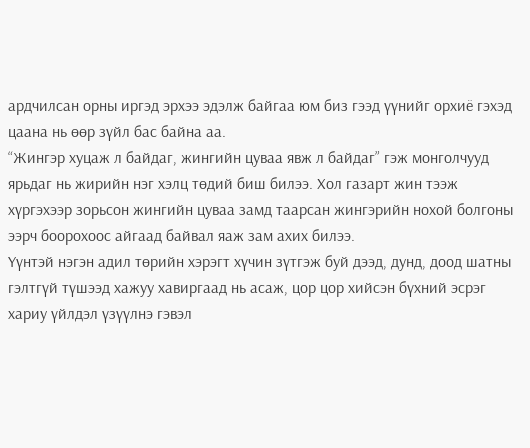ардчилсан орны иргэд эрхээ эдэлж байгаа юм биз гээд үүнийг орхиё гэхэд цаана нь өөр зүйл бас байна аа.
“Жингэр хуцаж л байдаг, жингийн цуваа явж л байдаг” гэж монголчууд ярьдаг нь жирийн нэг хэлц төдий биш билээ. Хол газарт жин тээж хүргэхээр зорьсон жингийн цуваа замд таарсан жингэрийн нохой болгоны ээрч боорохоос айгаад байвал яаж зам ахих билээ.
Үүнтэй нэгэн адил төрийн хэрэгт хүчин зүтгэж буй дээд, дунд, доод шатны гэлтгүй түшээд хажуу хавиргаад нь асаж, цор цор хийсэн бүхний эсрэг хариу үйлдэл үзүүлнэ гэвэл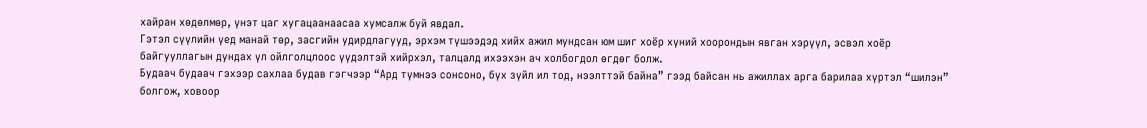хайран хөдөлмөр, үнэт цаг хугацаанаасаа хумсалж буй явдал.
Гэтэл сүүлийн үед манай төр, засгийн удирдлагууд, эрхэм түшээдэд хийх ажил мундсан юм шиг хоёр хүний хоорондын явган хэрүүл, эсвэл хоёр байгууллагын дундах үл ойлголцлоос үүдэлтэй хийрхэл, талцалд ихээхэн ач холбогдол өгдөг болж.
Будаач будаач гэхээр сахлаа будав гэгчээр “Ард түмнээ сонсоно, бүх зүйл ил тод, нээлттэй байна” гээд байсан нь ажиллах арга барилаа хүртэл “шилэн” болгож, ховоор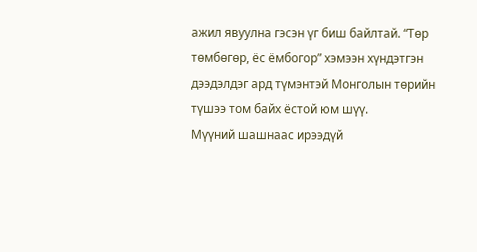ажил явуулна гэсэн үг биш байлтай. “Төр төмбөгөр, ёс ёмбогор” хэмээн хүндэтгэн дээдэлдэг ард түмэнтэй Монголын төрийн түшээ том байх ёстой юм шүү.
Мүүний шашнаас ирээдүй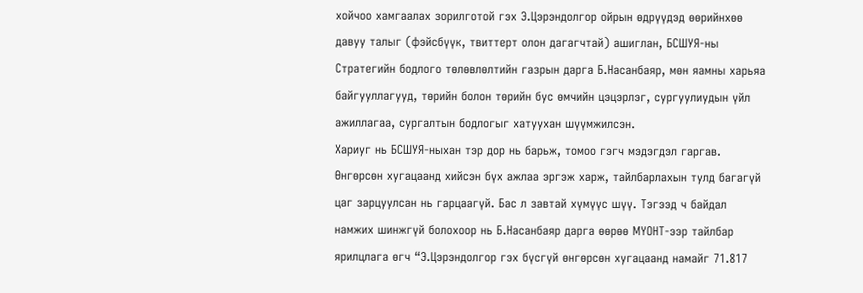хойчоо хамгаалах зорилготой гэх Э.Цэрэндолгор ойрын өдрүүдэд өөрийнхөө давуу талыг (фэйсбүүк, твиттерт олон дагагчтай) ашиглан, БСШУЯ-ны Стратегийн бодлого төлөвлөлтийн газрын дарга Б.Насанбаяр, мөн яамны харьяа байгууллагууд, төрийн болон төрийн бус өмчийн цэцэрлэг, сургуулиудын үйл ажиллагаа, сургалтын бодлогыг хатуухан шүүмжилсэн.
Хариуг нь БСШУЯ-ныхан тэр дор нь барьж, томоо гэгч мэдэгдэл гаргав. Өнгөрсөн хугацаанд хийсэн бүх ажлаа эргэж харж, тайлбарлахын тулд багагүй цаг зарцуулсан нь гарцаагүй. Бас л завтай хүмүүс шүү. Тэгээд ч байдал намжих шинжгүй болохоор нь Б.Насанбаяр дарга өөрөө МҮОНТ-ээр тайлбар ярилцлага өгч “Э.Цэрэндолгор гэх бүсгүй өнгөрсөн хугацаанд намайг 71.817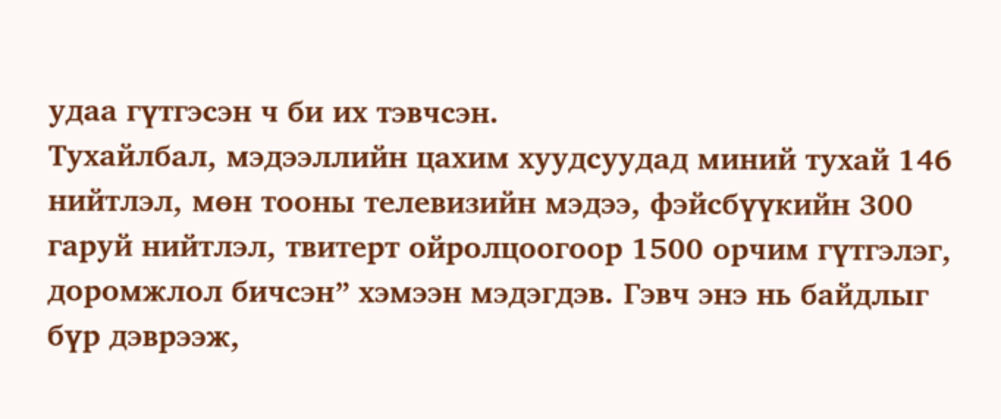удаа гүтгэсэн ч би их тэвчсэн.
Тухайлбал, мэдээллийн цахим хуудсуудад миний тухай 146 нийтлэл, мөн тооны телевизийн мэдээ, фэйсбүүкийн 300 гаруй нийтлэл, твитерт ойролцоогоор 1500 орчим гүтгэлэг, доромжлол бичсэн” хэмээн мэдэгдэв. Гэвч энэ нь байдлыг бүр дэврээж,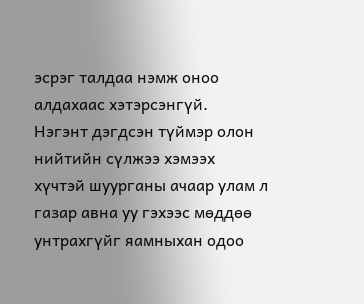эсрэг талдаа нэмж оноо алдахаас хэтэрсэнгүй.
Нэгэнт дэгдсэн түймэр олон нийтийн сүлжээ хэмээх хүчтэй шуурганы ачаар улам л газар авна уу гэхээс мөддөө унтрахгүйг яамныхан одоо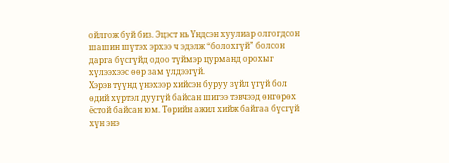ойлгож буй биз. Эцэст нь Үндсэн хуулиар олгогдсон шашин шүтэх эрхээ ч эдэлж “болохгүй” болсон дарга бүсгүйд одоо түймэр цурманд орохыг хүлээхээс өөр зам үлдээгүй.
Хэрэв түүнд үнэхээр хийсэн буруу зүйл үгүй бол өдий хүртэл дуугүй байсан шигээ тэвчээд өнгөрөх ёстой байсан юм. Төрийн ажил хийж байгаа бүсгүй хүн энэ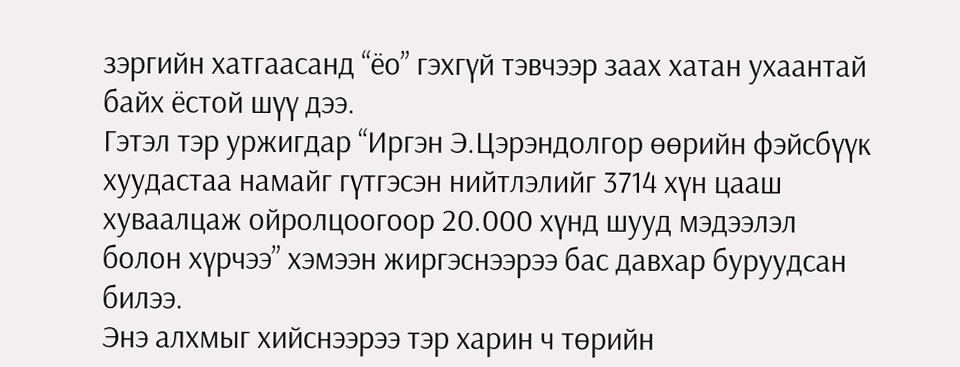зэргийн хатгаасанд “ёо” гэхгүй тэвчээр заах хатан ухаантай байх ёстой шүү дээ.
Гэтэл тэр уржигдар “Иргэн Э.Цэрэндолгор өөрийн фэйсбүүк хуудастаа намайг гүтгэсэн нийтлэлийг 3714 хүн цааш хуваалцаж ойролцоогоор 20.000 хүнд шууд мэдээлэл болон хүрчээ” хэмээн жиргэснээрээ бас давхар буруудсан билээ.
Энэ алхмыг хийснээрээ тэр харин ч төрийн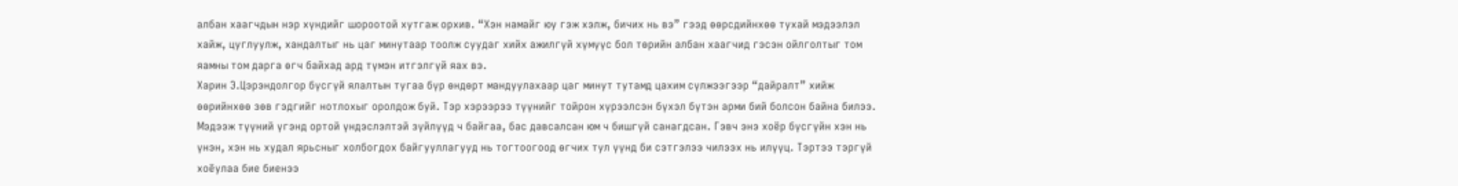албан хаагчдын нэр хүндийг шороотой хутгаж орхив. “Хэн намайг юу гэж хэлж, бичих нь вэ” гээд өөрсдийнхөө тухай мэдээлэл хайж, цуглуулж, хандалтыг нь цаг минутаар тоолж суудаг хийх ажилгүй хүмүүс бол төрийн албан хаагчид гэсэн ойлголтыг том яамны том дарга өгч байхад ард түмэн итгэлгүй яах вэ.
Харин Э.Цэрэндолгор бүсгүй ялалтын тугаа бүр өндөрт мандуулахаар цаг минут тутамд цахим сүлжээгээр “дайралт” хийж өөрийнхөө зөв гэдгийг нотлохыг оролдож буй. Тэр хэрээрээ түүнийг тойрон хүрээлсэн бүхэл бүтэн арми бий болсон байна билээ.
Мэдээж түүний үгэнд ортой үндэслэлтэй зүйлүүд ч байгаа, бас давсалсан юм ч бишгүй санагдсан. Гэвч энэ хоёр бүсгүйн хэн нь үнэн, хэн нь худал ярьсныг холбогдох байгууллагууд нь тогтоогоод өгчих тул үүнд би сэтгэлээ чилээх нь илүүц. Тэртээ тэргүй хоёулаа бие биенээ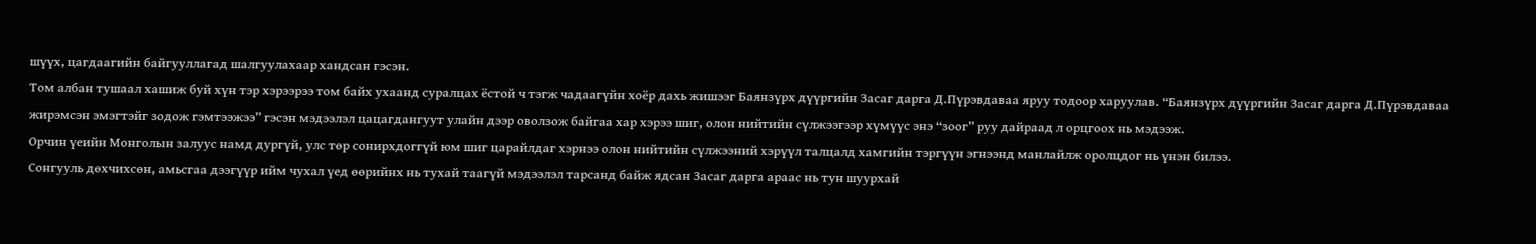шүүх, цагдаагийн байгууллагад шалгуулахаар хандсан гэсэн.
Том албан тушаал хашиж буй хүн тэр хэрээрээ том байх ухаанд суралцах ёстой ч тэгж чадаагүйн хоёр дахь жишээг Баянзүрх дүүргийн Засаг дарга Д.Пүрэвдаваа яруу тодоор харуулав. “Баянзүрх дүүргийн Засаг дарга Д.Пүрэвдаваа жирэмсэн эмэгтэйг зодож гэмтээжээ” гэсэн мэдээлэл цацагдангуут улайн дээр оволзож байгаа хар хэрээ шиг, олон нийтийн сүлжээгээр хүмүүс энэ “зоог” руу дайраад л орцгоох нь мэдээж.
Орчин үеийн Монголын залуус намд дургүй, улс төр сонирхдоггүй юм шиг царайлдаг хэрнээ олон нийтийн сүлжээний хэрүүл талцалд хамгийн тэргүүн эгнээнд манлайлж оролцдог нь үнэн билээ.
Сонгууль дөхчихсөн, амьсгаа дээгүүр ийм чухал үед өөрийнх нь тухай таагүй мэдээлэл тарсанд байж ядсан Засаг дарга араас нь тун шуурхай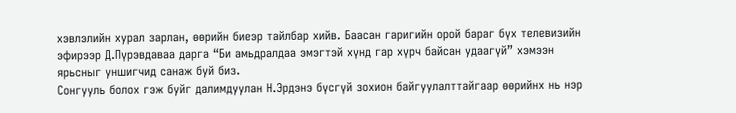хэвлэлийн хурал зарлан, өөрийн биеэр тайлбар хийв. Баасан гаригийн орой бараг бүх телевизийн эфирээр Д.Пүрэвдаваа дарга “Би амьдралдаа эмэгтэй хүнд гар хүрч байсан удаагүй” хэмээн ярьсныг уншигчид санаж буй биз.
Сонгууль болох гэж буйг далимдуулан Н.Эрдэнэ бүсгүй зохион байгуулалттайгаар өөрийнх нь нэр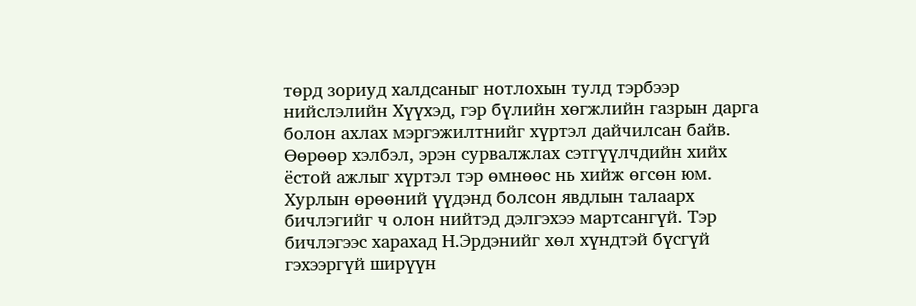төрд зориуд халдсаныг нотлохын тулд тэрбээр нийслэлийн Хүүхэд, гэр бүлийн хөгжлийн газрын дарга болон ахлах мэргэжилтнийг хүртэл дайчилсан байв. Өөрөөр хэлбэл, эрэн сурвалжлах сэтгүүлчдийн хийх ёстой ажлыг хүртэл тэр өмнөөс нь хийж өгсөн юм.
Хурлын өрөөний үүдэнд болсон явдлын талаарх бичлэгийг ч олон нийтэд дэлгэхээ мартсангүй. Тэр бичлэгээс харахад Н.Эрдэнийг хөл хүндтэй бүсгүй гэхээргүй ширүүн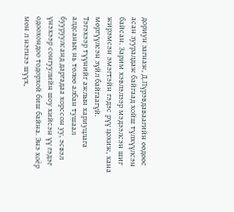дориун загнаж, Д.Пүрэвдаваагийн өөдөөс асан зууралдаж байгаад хойш түлхүүлсэн байсан. Зарим хэвлэлээр мэдээлсэн шиг жирэмсэн эмэгтэйн гэдэс рүү цохиж, хана мөргүүлсэн зүйл байгаагүй.
Тэгэхээр түүнийг ажлын хариуцлага алдсаных нь төлөө албан тушаал бууруулсанд даргадаа хорссон уу, эсвэл үнэхээр сонгуулийн шоу хийсэн үү гэдэг одоохондоо тодорхой биш байна. Энэ хоёр мөн л нэгнээ шүүх,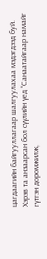цагдаагийн байгууллагаар шалгуулахаа мэдэгдээд буй.
Хэрэв та анзаарсан бол сүүлийн үед “Санаатайгаар намайг гүтгэн доромжилж,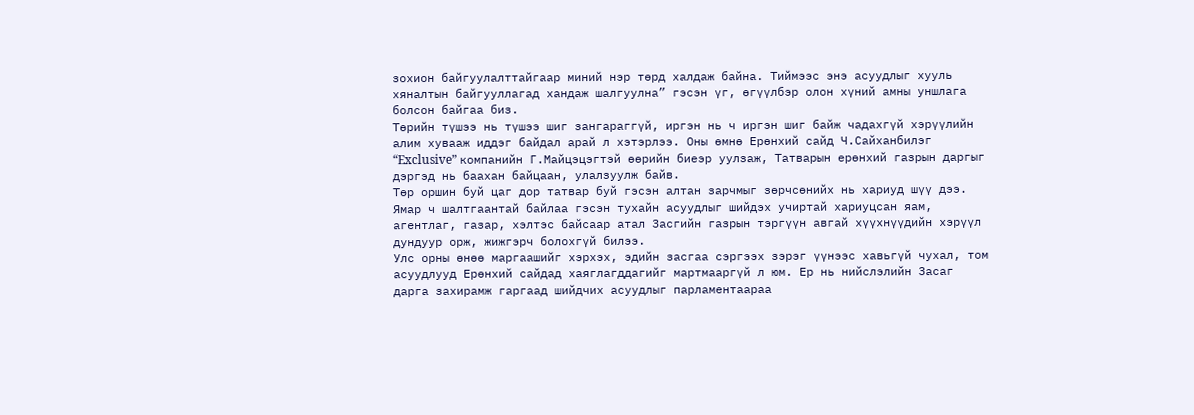зохион байгуулалттайгаар миний нэр төрд халдаж байна. Тиймээс энэ асуудлыг хууль хяналтын байгууллагад хандаж шалгуулна” гэсэн үг, өгүүлбэр олон хүний амны уншлага болсон байгаа биз.
Төрийн түшээ нь түшээ шиг зангараггүй, иргэн нь ч иргэн шиг байж чадахгүй хэрүүлийн алим хувааж иддэг байдал арай л хэтэрлээ. Оны өмнө Ерөнхий сайд Ч.Сайханбилэг “Exclusive” компанийн Г.Майцэцэгтэй өөрийн биеэр уулзаж, Татварын ерөнхий газрын даргыг дэргэд нь баахан байцаан, улалзуулж байв.
Төр оршин буй цаг дор татвар буй гэсэн алтан зарчмыг зөрчсөнийх нь хариуд шүү дээ. Ямар ч шалтгаантай байлаа гэсэн тухайн асуудлыг шийдэх учиртай хариуцсан яам, агентлаг, газар, хэлтэс байсаар атал Засгийн газрын тэргүүн авгай хүүхнүүдийн хэрүүл дундуур орж, жижгэрч болохгүй билээ.
Улс орны өнөө маргаашийг хэрхэх, эдийн засгаа сэргээх зэрэг үүнээс хавьгүй чухал, том асуудлууд Ерөнхий сайдад хаяглагддагийг мартмааргүй л юм. Ер нь нийслэлийн Засаг дарга захирамж гаргаад шийдчих асуудлыг парламентаараа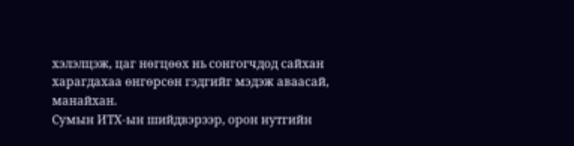хэлэлцэж, цаг нөгцөөх нь сонгогчдод сайхан харагдахаа өнгөрсөн гэдгийг мэдэж аваасай, манайхан.
Сумын ИТХ-ын шийдвэрээр, орон нутгийн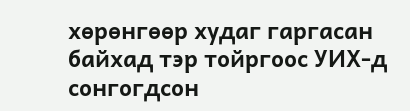хөрөнгөөр худаг гаргасан байхад тэр тойргоос УИХ-д сонгогдсон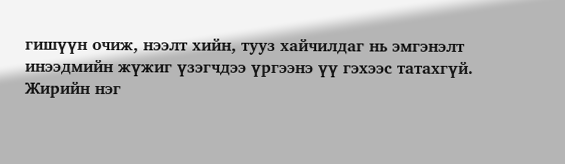гишүүн очиж, нээлт хийн, тууз хайчилдаг нь эмгэнэлт инээдмийн жүжиг үзэгчдээ үргээнэ үү гэхээс татахгүй.
Жирийн нэг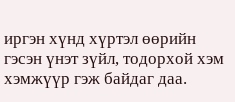иргэн хүнд хүртэл өөрийн гэсэн үнэт зүйл, тодорхой хэм хэмжүүр гэж байдаг даа.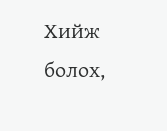Хийж болох,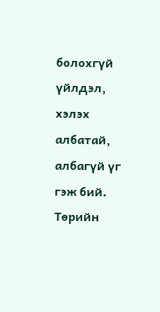болохгүй үйлдэл, хэлэх албатай, албагүй үг гэж бий. Төрийн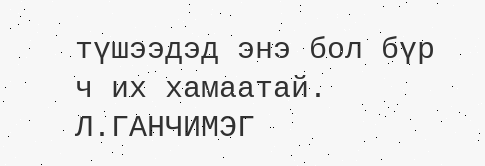түшээдэд энэ бол бүр ч их хамаатай.
Л.ГАНЧИМЭГ